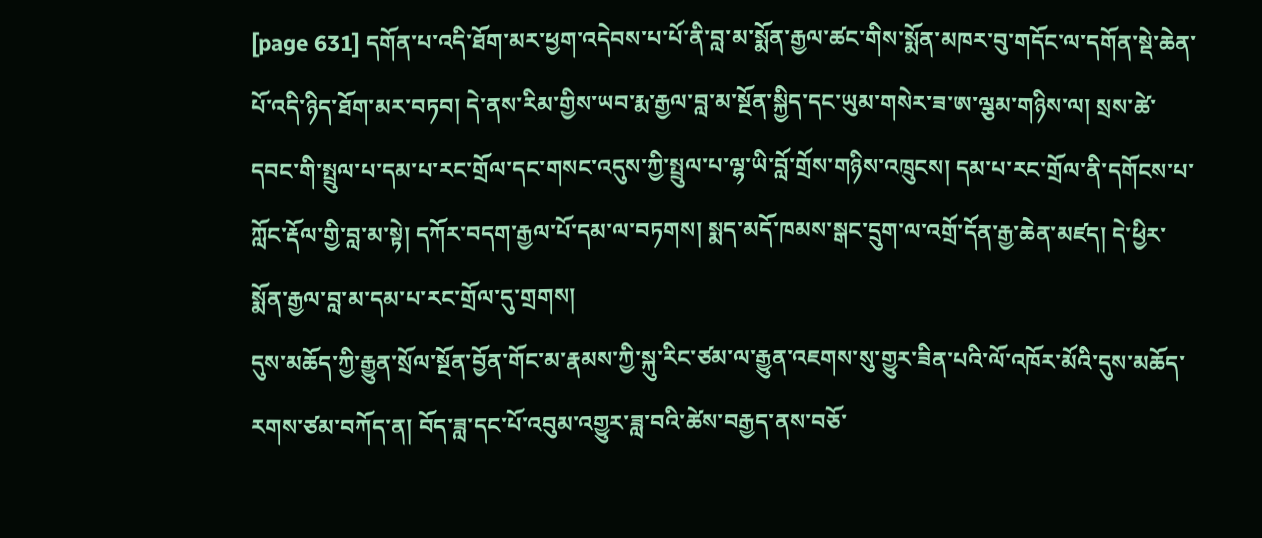[page 631] དགོན་པ་འདི་ཐོག་མར་ཕྱག་འདེབས་པ་པོ་ནི་བླ་མ་སྨོན་རྒྱལ་ཚང་གིས་སྨོན་མཁར་བུ་གདོང་ལ་དགོན་སྡེ་ཆེན་པོ་འདི་ཉིད་ཐོག་མར་བཏབ། དེ་ནས་རིམ་གྱིས་ཡབ་རྨ་རྒྱལ་བླ་མ་སྔོན་སྐྱིད་དང་ཡུམ་གསེར་ཟ་ཨ་ལྕམ་གཉིས་ལ། སྲས་ཚེ་དབང་གི་སྤྲུལ་པ་དམ་པ་རང་གྲོལ་དང་གསང་འདུས་ཀྱི་སྤྲུལ་པ་ལྷ་ཡི་བློ་གྲོས་གཉིས་འཁྲུངས། དམ་པ་རང་གྲོལ་ནི་དགོངས་པ་ཀློང་རྡོལ་གྱི་བླ་མ་སྟེ། དཀོར་བདག་རྒྱལ་པོ་དམ་ལ་བཏགས། སྨད་མདོ་ཁམས་སྒང་དྲུག་ལ་འགྲོ་དོན་རྒྱ་ཆེན་མཛད། དེ་ཕྱིར་སྨོན་རྒྱལ་བླ་མ་དམ་པ་རང་གྲོལ་དུ་གྲགས།
དུས་མཆོད་ཀྱི་རྒྱུན་སྲོལ་སྔོན་བྱོན་གོང་མ་རྣམས་ཀྱི་སྐུ་རིང་ཙམ་ལ་རྒྱུན་འཇགས་སུ་གྱུར་ཟིན་པའི་ལོ་འཁོར་མོའི་དུས་མཆོད་རགས་ཙམ་བཀོད་ན། བོད་ཟླ་དང་པོ་འབུམ་འགྱུར་ཟླ་བའི་ཚེས་བརྒྱད་ནས་བཅོ་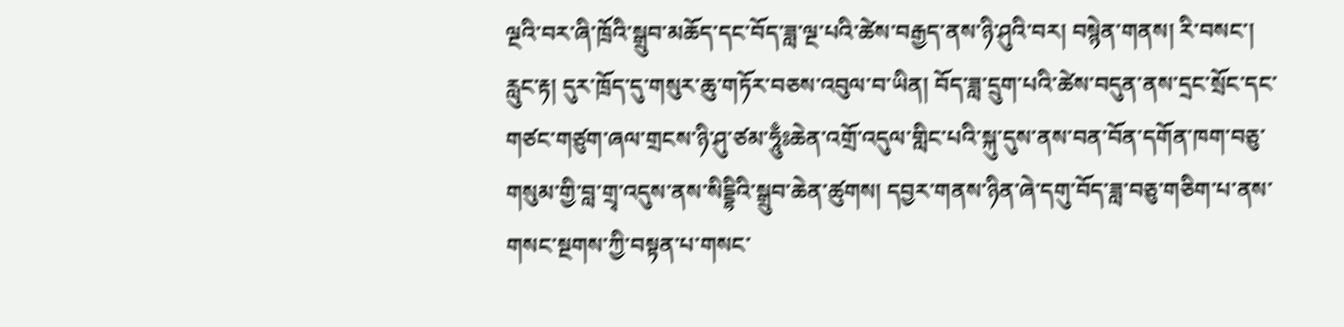ལྔའི་བར་ཞི་ཁྲོའི་སྒྲུབ་མཆོད་དང་བོད་ཟླ་ལྔ་པའི་ཚེས་བརྒྱད་ནས་ཉི་ཤུའི་བར། བསྙེན་གནས། རི་བསང་། རླུང་རྟ། དུར་ཁྲོད་དུ་གསུར་ཆུ་གཏོར་བཅས་འབུལ་བ་ཡིན། བོད་ཟླ་དྲུག་པའི་ཚེས་བདུན་ནས་དྲང་སྲོང་དང་གཙང་གཙུག་ཞལ་གྲངས་ཉི་ཤུ་ཙམ་ཧཱུྃཿཆེན་འགྲོ་འདུལ་གླིང་པའི་སྐུ་དུས་ནས་བན་བོན་དགོན་ཁག་བཅུ་གསུམ་གྱི་བླ་གྲྭ་འདུས་ནས་སིདྡྷིའི་སྒྲུབ་ཆེན་ཚུགས། དབྱར་གནས་ཉིན་ཞེ་དགུ་བོད་ཟླ་བཅུ་གཅིག་པ་ནས་གསང་སྔགས་ཀྱི་བསྟན་པ་གསང་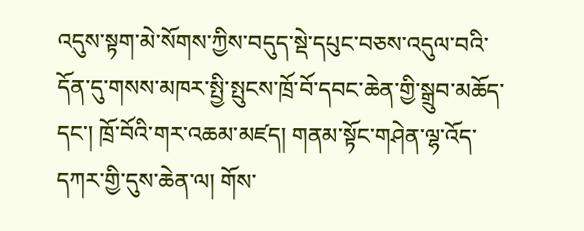འདུས་སྟག་མེ་སོགས་ཀྱིས་བདུད་སྡེ་དཔུང་བཅས་འདུལ་བའི་དོན་དུ་གསས་མཁར་སྤྱི་སྤུངས་ཁྲོ་བོ་དབང་ཆེན་གྱི་སྒྲུབ་མཆོད་དང་། ཁྲོ་བོའི་གར་འཆམ་མཛད། གནམ་སྟོང་གཤེན་ལྷ་འོད་དཀར་གྱི་དུས་ཆེན་ལ། གོས་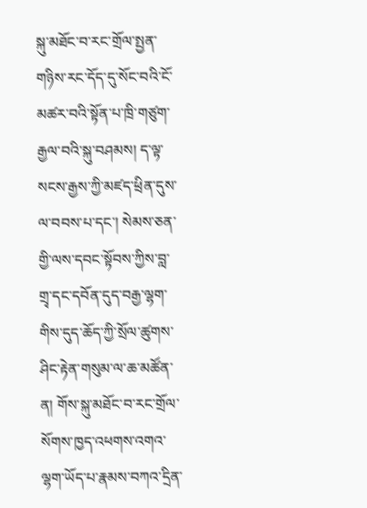སྐུ་མཐོང་བ་རང་གྲོལ་སྤྱན་གཉིས་རང་དོད་དུ་སོང་བའི་ངོ་མཚར་བའི་སྟོན་པ་ཁྲི་གཙུག་རྒྱལ་བའི་སྐུ་བཤམས། ད་ལྟ་སངས་རྒྱས་ཀྱི་མཛད་ཕྲིན་དུས་ལ་བབས་པ་དང་། སེམས་ཅན་གྱི་ལས་དབང་སྟོབས་ཀྱིས་བླ་གྲྭ་དང་དབོན་དུད་བརྒྱ་ལྷག་གིས་དུད་ཆོད་ཀྱི་སྲོལ་ཚུགས་ཤིང་རྟེན་གསུམ་ལ་ཆ་མཚོན་ན། གོས་སྐུ་མཐོང་བ་རང་གྲོལ་སོགས་ཁྱད་འཕགས་འགའ་ལྷག་ཡོད་པ་རྣམས་བཀའ་དྲིན་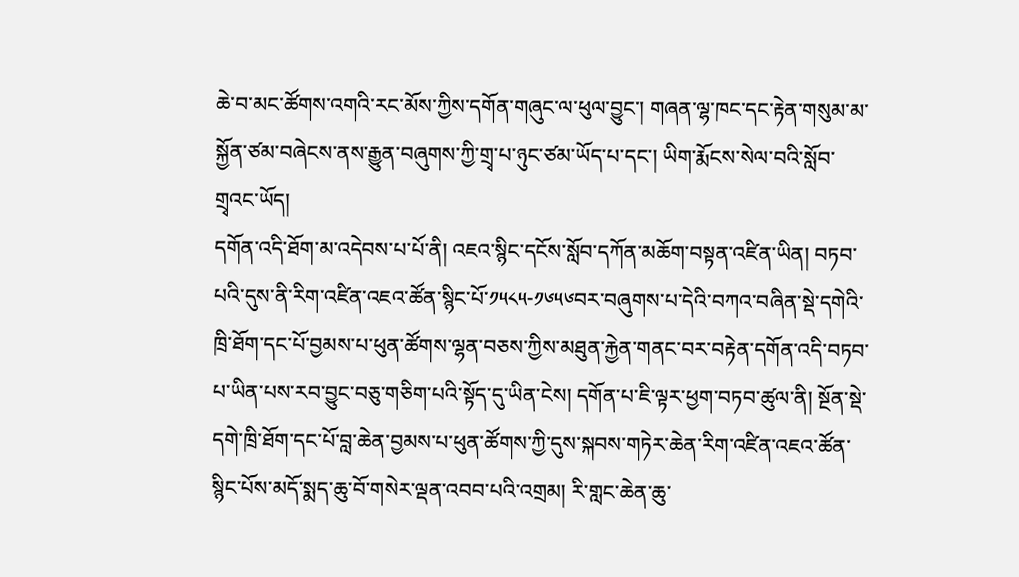ཆེ་བ་མང་ཚོགས་འགའི་རང་མོས་ཀྱིས་དགོན་གཞུང་ལ་ཕུལ་བྱུང་། གཞན་ལྷ་ཁང་དང་རྟེན་གསུམ་མ་སྐྱོན་ཙམ་བཞེངས་ནས་རྒྱུན་བཞུགས་ཀྱི་གྲྭ་པ་ཉུང་ཙམ་ཡོད་པ་དང་། ཡིག་རྨོངས་སེལ་བའི་སློབ་གྲྭའང་ཡོད།
དགོན་འདི་ཐོག་མ་འདེབས་པ་པོ་ནི། འཇའ་སྙིང་དངོས་སློབ་དཀོན་མཆོག་བསྟན་འཛིན་ཡིན། བཏབ་པའི་དུས་ནི་རིག་འཛིན་འཇའ་ཚོན་སྙིང་པོ་༡༥༨༥-༡༦༥༦བར་བཞུགས་པ་དེའི་བཀའ་བཞིན་སྡེ་དགེའི་ཁྲི་ཐོག་དང་པོ་བྱམས་པ་ཕུན་ཚོགས་ལྷན་བཅས་ཀྱིས་མཐུན་རྐྱེན་གནང་བར་བརྟེན་དགོན་འདི་བཏབ་པ་ཡིན་པས་རབ་བྱུང་བཅུ་གཅིག་པའི་སྟོད་དུ་ཡིན་ངེས། དགོན་པ་ཇི་ལྟར་ཕྱག་བཏབ་ཚུལ་ནི། སྔོན་སྡེ་དགེ་ཁྲི་ཐོག་དང་པོ་བླ་ཆེན་བྱམས་པ་ཕུན་ཚོགས་ཀྱི་དུས་སྐབས་གཏེར་ཆེན་རིག་འཛིན་འཇའ་ཚོན་སྙིང་པོས་མདོ་སྨད་ཆུ་བོ་གསེར་ལྡན་འབབ་པའི་འགྲམ། རི་གླང་ཆེན་ཆུ་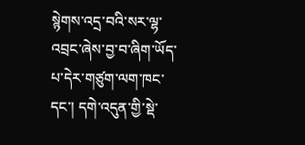སྙེགས་འདྲ་བའི་སར་ལྷ་འབྲང་ཞེས་བྱ་བ་ཞིག་ཡོད་པ་དེར་གཙུག་ལག་ཁང་དང་། དགེ་འདུན་གྱི་སྡེ་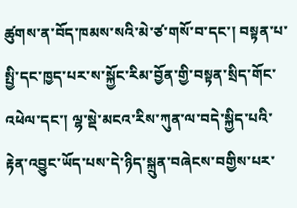ཚུགས་ན་བོད་ཁམས་སའི་མེ་ཙ་གསོ་བ་དང་། བསྟན་པ་སྤྱི་དང་ཁྱད་པར་ས་སྐྱོང་རིམ་བྱོན་གྱི་བསྟན་སྲིད་གོང་འཕེལ་དང་། ལྷ་སྡེ་མངའ་རིས་ཀུན་ལ་བདེ་སྐྱིད་པའི་རྟེན་འབྱུང་ཡོད་པས་དེ་ཉིད་སྐྲུན་བཞེངས་བགྱིས་པར་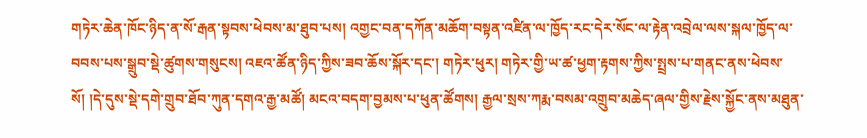གཏེར་ཆེན་ཁོང་ཉིད་ན་སོ་རྒན་སྟབས་ཕེབས་མ་ཐུབ་པས། འགྱང་བན་དཀོན་མཆོག་བསྟན་འཛིན་ལ་ཁྱོད་རང་དེར་སོང་ལ་རྟེན་འབྲེལ་ལས་སྐལ་ཁྱོད་ལ་བབས་པས་སྒྲུབ་སྡེ་ཚུགས་གསུངས། འཇའ་ཚོན་ཉིད་ཀྱིས་ཟབ་ཆོས་སྐོར་དང་། གཏེར་ཕུར། གཏེར་གྱི་ཡ་ཚ་ཕྱག་རྟགས་ཀྱིས་སྤྲས་པ་གནང་ནས་ཕེབས་སོ། །དེ་དུས་སྡེ་དགེ་གྲུབ་ཐོབ་ཀུན་དགའ་རྒྱ་མཚོ། མངའ་བདག་བྱམས་པ་ཕུན་ཚོགས། རྒྱལ་སྲས་ཀརྨ་བསམ་འགྲུབ་མཆེད་ཞལ་གྱིས་རྗེས་སྐྱོང་ནས་མཐུན་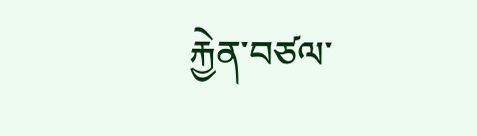རྐྱེན་བཙལ་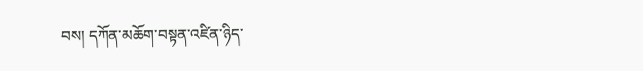བས། དཀོན་མཆོག་བསྟན་འཛིན་ཉིད་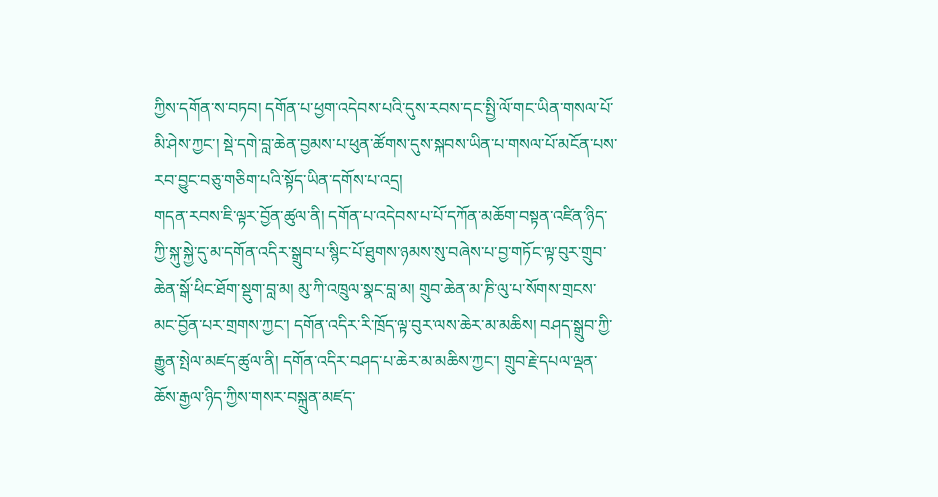ཀྱིས་དགོན་ས་བཏབ། དགོན་པ་ཕྱག་འདེབས་པའི་དུས་རབས་དང་སྤྱི་ལོ་གང་ཡིན་གསལ་པོ་མི་ཤེས་ཀྱང་། སྡེ་དགེ་བླ་ཆེན་བྱམས་པ་ཕུན་ཚོགས་དུས་སྐབས་ཡིན་པ་གསལ་པོ་མངོན་པས་རབ་བྱུང་བཅུ་གཅིག་པའི་སྟོད་ཡིན་དགོས་པ་འདྲ།
གདན་རབས་ཇི་ལྟར་བྱོན་ཚུལ་ནི། དགོན་པ་འདེབས་པ་པོ་དཀོན་མཆོག་བསྟན་འཛིན་ཉིད་ཀྱི་སྐུ་སྐྱེ་དུ་མ་དགོན་འདིར་སྒྲུབ་པ་སྙིང་པོ་ཐུགས་ཉམས་སུ་བཞེས་པ་བྱ་གཏོང་ལྟ་བུར་གྲུབ་ཆེན་སྒོ་ཕིང་ཐོག་སྡུག་བླ་མ། མུ་ཀི་འཁྲུལ་སྣང་བླ་མ། གྲུབ་ཆེན་མ་ཎི་ལུ་པ་སོགས་གྲངས་མང་བྱོན་པར་གྲགས་ཀྱང་། དགོན་འདིར་རི་ཁྲོད་ལྟ་བུར་ལས་ཆེར་མ་མཆིས། བཤད་སྒྲུབ་ཀྱི་རྒྱུན་སྤེལ་མཛད་ཚུལ་ནི། དགོན་འདིར་བཤད་པ་ཆེར་མ་མཆིས་ཀྱང་། གྲུབ་རྗེ་དཔལ་ལྡན་ཆོས་རྒྱལ་ཉིད་ཀྱིས་གསར་བསྐྲུན་མཛད་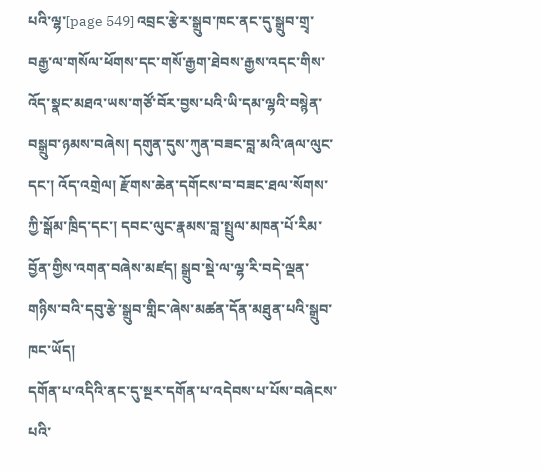པའི་ལྷ་[page 549] འབྲང་རྩེར་སྒྲུབ་ཁང་ནང་དུ་སྒྲུབ་གྲྭ་བརྒྱ་ལ་གསོལ་ཕོགས་དང་གསོ་རྒྱག་ཐེབས་རྒྱས་འདང་གིས་འོད་སྣང་མཐའ་ཡས་གཙོ་བོར་བྱས་པའི་ཡི་དམ་ལྷའི་བསྙེན་བསྒྲུབ་ཉམས་བཞེས། དགུན་དུས་ཀུན་བཟང་བླ་མའི་ཞལ་ལུང་དང་། འོད་འགྲེལ། རྫོགས་ཆེན་དགོངས་བ་བཟང་ཐལ་སོགས་ཀྱི་སྒོམ་ཁྲིད་དང་། དབང་ལུང་རྣམས་བླ་སྤྲུལ་མཁན་པོ་རིམ་བྱོན་གྱིས་འགན་བཞེས་མཛད། སྒྲུབ་སྡེ་ལ་ལྷ་རི་བདེ་ལྡན་གཉིས་བའི་དབུ་རྩེ་སྒྲུབ་གླིང་ཞེས་མཚན་དོན་མཐུན་པའི་སྒྲུབ་ཁང་ཡོད།
དགོན་པ་འདིའི་ནང་དུ་སྔར་དགོན་པ་འདེབས་པ་པོས་བཞེངས་པའི་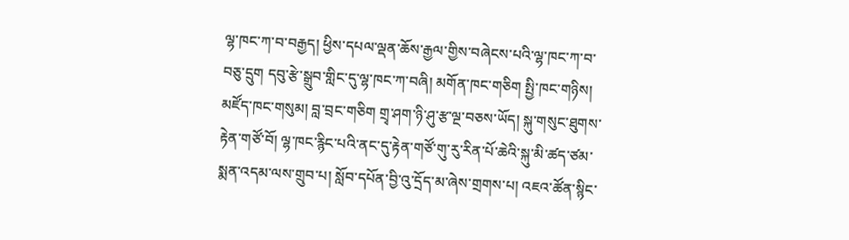ལྷ་ཁང་ཀ་བ་བརྒྱད། ཕྱིས་དཔལ་ལྡན་ཆོས་རྒྱལ་གྱིས་བཞེངས་པའི་ལྷ་ཁང་ཀ་བ་བཅུ་དྲུག དབུ་རྩེ་སྒྲུབ་གླིང་དུ་ལྷ་ཁང་ཀ་བཞི། མགོན་ཁང་གཅིག སྤྱི་ཁང་གཉིས། མཛོད་ཁང་གསུམ། བླ་བྲང་གཅིག གྲྭ་ཤག་ཉི་ཤུ་རྩ་ལྔ་བཅས་ཡོད། སྐུ་གསུང་ཐུགས་རྟེན་གཙོ་བོ། ལྷ་ཁང་རྙིང་པའི་ནང་དུ་རྟེན་གཙོ་གུ་རུ་རིན་པོ་ཆེའི་སྐུ་མི་ཚད་ཙམ་སྨན་འདམ་ལས་གྲུབ་པ། སློབ་དཔོན་བྱི་འུ་དྲོད་མ་ཞེས་གྲགས་པ། འཇའ་ཚོན་སྙིང་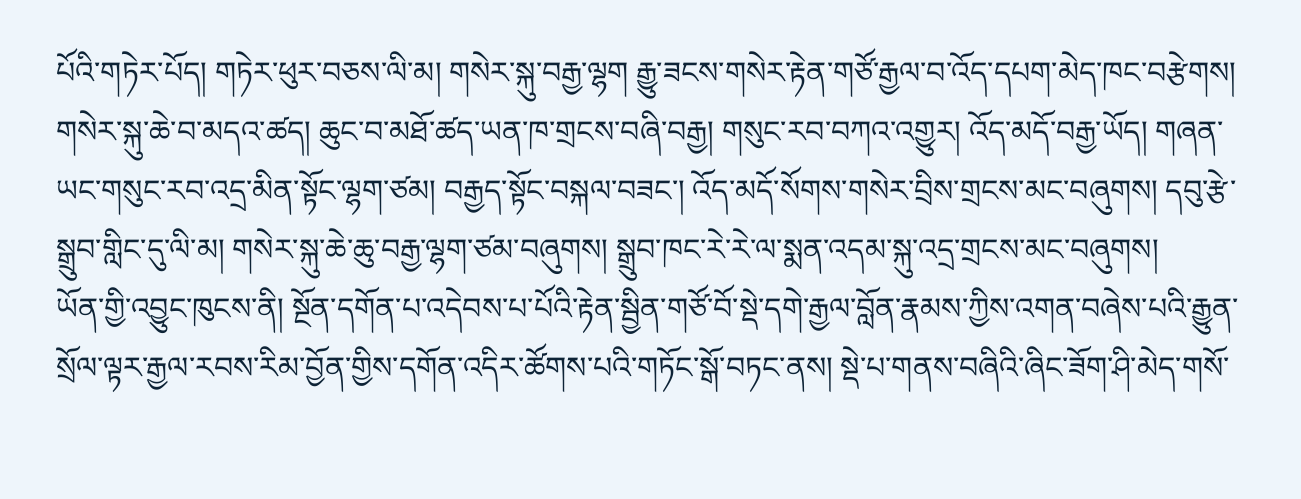པོའི་གཏེར་པོད། གཏེར་ཕུར་བཅས་ལི་མ། གསེར་སྐུ་བརྒྱ་ལྷག རྒྱུ་ཟངས་གསེར་རྟེན་གཙོ་རྒྱལ་བ་འོད་དཔག་མེད་ཁང་བརྩེགས། གསེར་སྐུ་ཆེ་བ་མདའ་ཚད། ཆུང་བ་མཐོ་ཚད་ཡན་ཁ་གྲངས་བཞི་བརྒྱ། གསུང་རབ་བཀའ་འགྱུར། འོད་མདོ་བརྒྱ་ཡོད། གཞན་ཡང་གསུང་རབ་འདྲ་མིན་སྟོང་ལྷག་ཙམ། བརྒྱད་སྟོང་བསྐལ་བཟང་། འོད་མདོ་སོགས་གསེར་བྲིས་གྲངས་མང་བཞུགས། དབུ་རྩེ་སྒྲུབ་གླིང་དུ་ལི་མ། གསེར་སྐུ་ཆེ་ཆུ་བརྒྱ་ལྷག་ཙམ་བཞུགས། སྒྲུབ་ཁང་རེ་རེ་ལ་སྨན་འདམ་སྐུ་འདྲ་གྲངས་མང་བཞུགས།
ཡོན་གྱི་འབྱུང་ཁུངས་ནི། སྔོན་དགོན་པ་འདེབས་པ་པོའི་རྟེན་སྦྱིན་གཙོ་བོ་སྡེ་དགེ་རྒྱལ་བློན་རྣམས་ཀྱིས་འགན་བཞེས་པའི་རྒྱུན་སྲོལ་ལྟར་རྒྱལ་རབས་རིམ་བྱོན་གྱིས་དགོན་འདིར་ཚོགས་པའི་གཏོང་སྒོ་བཏང་ནས། སྡེ་པ་གནས་བཞིའི་ཞིང་ཟོག་ཤི་མེད་གསོ་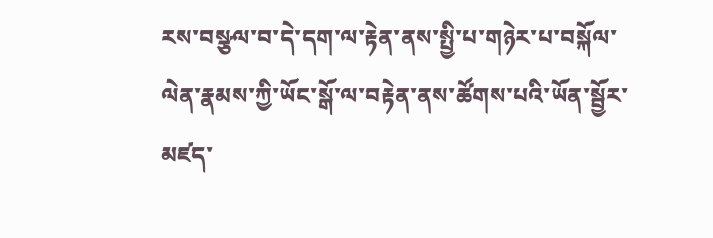རས་བསྩལ་བ་དེ་དག་ལ་རྟེན་ནས་སྤྱི་པ་གཉེར་པ་བསྐོལ་ལེན་རྣམས་ཀྱི་ཡོང་སྒོ་ལ་བརྟེན་ནས་ཚོགས་པའི་ཡོན་སྦྱོར་མཛད་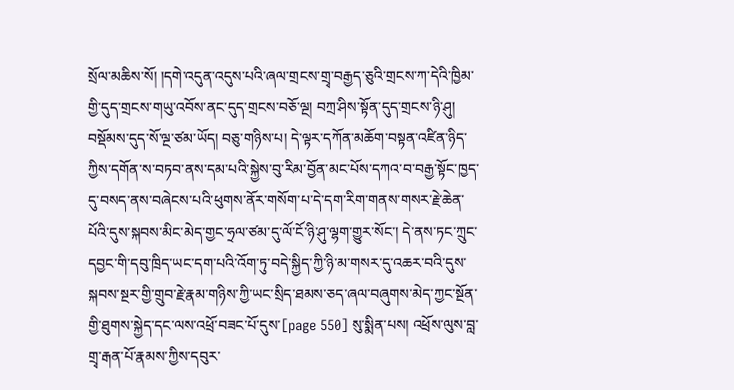སྲོལ་མཆིས་སོ། །དགེ་འདུན་འདུས་པའི་ཞལ་གྲངས་གྲྭ་བརྒྱད་ཅུའི་གྲངས་ཀ་དེའི་ཁྱིམ་གྱི་དུད་གྲངས་གཡུ་འབོས་ནང་དུད་གྲངས་བཅོ་ལྔ། བཀྲ་ཤིས་སྟོན་དུད་གྲངས་ཉི་ཤུ། བསྡོམས་དུད་སོ་ལྔ་ཙམ་ཡོད། བཅུ་གཉིས་པ། དེ་ལྟར་དཀོན་མཆོག་བསྟན་འཛིན་ཉིད་ཀྱིས་དགོན་ས་བཏབ་ནས་དམ་པའི་སྐྱེས་བུ་རིམ་བྱོན་མང་པོས་དཀའ་བ་བརྒྱ་སྟོང་ཁྱད་དུ་བསད་ནས་བཞེངས་པའི་ཕུགས་ནོར་གསོག་པ་དེ་དག་རིག་གནས་གསར་རྗེ་ཆེན་པོའི་དུས་སྐབས་མིང་མེད་གྱང་ཧྲལ་ཙམ་དུ་ལོ་ངོ་ཉི་ཤུ་ལྷག་གྱུར་སོང་། དེ་ནས་ཏང་ཀྲུང་དབྱང་གི་དབུ་ཁྲིད་ཡང་དག་པའི་འོག་ཏུ་བདེ་སྐྱིད་ཀྱི་ཉི་མ་གསར་དུ་འཆར་བའི་དུས་སྐབས་སྔར་གྱི་གྲུབ་རྗེ་རྣམ་གཉིས་ཀྱི་ཡང་སྲིད་ཐམས་ཅད་ཞལ་བཞུགས་མེད་ཀྱང་སྔོན་གྱི་ཐུགས་སྐྱེད་དང་ལས་འཕྲོ་བཟང་པོ་དུས་[page 550] སུ་སྨིན་པས། འཕྲོས་ལུས་བླ་གྲྭ་རྒན་པོ་རྣམས་ཀྱིས་དབུར་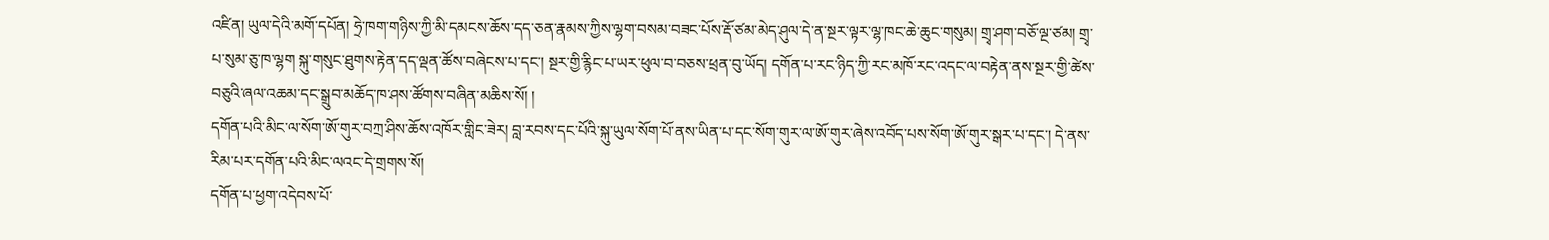འཛིན། ཡུལ་དེའི་མགོ་དཔོན། ཧྲེ་ཁག་གཉིས་ཀྱི་མི་དམངས་ཆོས་དད་ཅན་རྣམས་ཀྱིས་ལྷག་བསམ་བཟང་པོས་རྡོ་ཙམ་མེད་ཤུལ་དེ་ན་སྔར་ལྟར་ལྷ་ཁང་ཆེ་ཆུང་གསུམ། གྲྭ་ཤག་བཅོ་ལྔ་ཙམ། གྲྭ་པ་སུམ་ཅུ་ཁ་ལྷག སྐུ་གསུང་ཐུགས་རྟེན་དད་ལྡན་ཚོས་བཞེངས་པ་དང་། སྔར་གྱི་རྙིང་པ་ཡར་ཕུལ་བ་བཅས་ཕྲན་བུ་ཡོད། དགོན་པ་རང་ཉིད་ཀྱི་རང་མཁོ་རང་འདང་ལ་བརྟེན་ནས་སྔར་གྱི་ཚེས་བཅུའི་ཞལ་འཆམ་དང་སྒྲུབ་མཆོད་ཁ་ཤས་ཚོགས་བཞིན་མཆིས་སོ། །
དགོན་པའི་མིང་ལ་སོག་ཨོ་གུར་བཀྲ་ཤིས་ཆོས་འཁོར་གླིང་ཟེར། བླ་རབས་དང་པོའི་སྐུ་ཡུལ་སོག་པོ་ནས་ཡིན་པ་དང་སོག་གུར་ལ་ཨོ་གུར་ཞེས་འབོད་པས་སོག་ཨོ་གུར་སྒར་པ་དང་། དེ་ནས་རིམ་པར་དགོན་པའི་མིང་ལའང་དེ་གྲགས་སོ།
དགོན་པ་ཕྱག་འདེབས་པོ་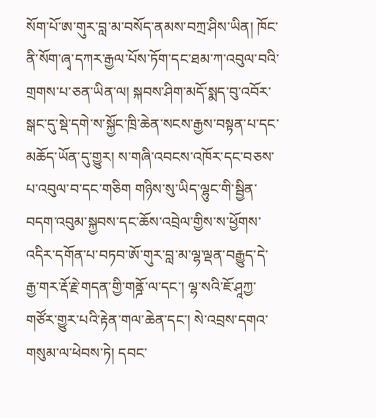སོག་པོ་ཨ་གུར་བླ་མ་བསོད་ནམས་བཀྲ་ཤིས་ཡིན། ཁོང་ནི་སོག་ཞྭ་དཀར་རྒྱལ་པོས་ཏོག་དང་ཐམ་ཀ་འབུལ་བའི་གྲགས་པ་ཅན་ཡིན་ལ། སྐབས་ཤིག་མདོ་སྨད་བུ་འབོར་སྒང་དུ་སྡེ་དགེ་ས་སྐྱོང་ཁྲི་ཆེན་སངས་རྒྱས་བསྟན་པ་དང་མཆོད་ཡོན་དུ་གྱུར། ས་གཞི་འབངས་འཁོར་དང་བཅས་པ་འབུལ་བ་དང་གཅིག གཉིས་སུ་ཡིད་ལྷུང་གི་སྦྱིན་བདག་འབུམ་སྐྱབས་དང་ཆོས་འབྲེལ་གྱིས་ས་ཕྱོགས་འདིར་དགོན་པ་བཏབ་ཨོ་གུར་བླ་མ་ལྷ་ལྡན་བརྒྱུད་དེ་རྒྱ་གར་རྡོ་རྗེ་གདན་གྱི་གནྜོ་ལ་དང་། ལྷ་སའི་ཇོ་ཤཱཀྱ་གཙོར་གྱུར་པའི་རྟེན་གལ་ཆེན་དང་། སེ་འབྲས་དགའ་གསུམ་ལ་ཕེབས་ཏེ། དབང་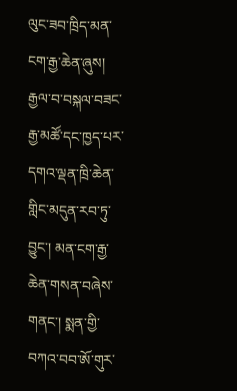ལུང་ཟབ་ཁྲིད་མན་ངག་རྒྱ་ཆེན་ཞུས། རྒྱལ་བ་བསྐལ་བཟང་རྒྱ་མཚོ་དང་ཁྱད་པར་དགའ་ལྡན་ཁྲི་ཆེན་གླིང་མདུན་རབ་ཏུ་བྱུང་། མན་ངག་རྒྱ་ཆེན་གསན་བཞེས་གནང་། སྨན་གྱི་བཀའ་བབ་ཨོ་གུར་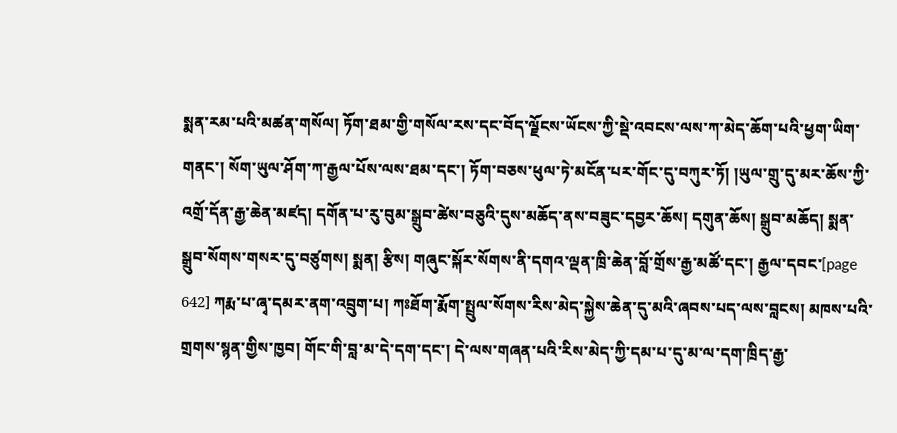སྨན་རམ་པའི་མཚན་གསོལ། ཏོག་ཐམ་གྱི་གསོལ་རས་དང་བོད་ལྗོངས་ཡོངས་ཀྱི་སྡེ་འབངས་ལས་ཀ་མེད་ཆོག་པའི་ཕྱག་ཡིག་གནང་། སོག་ཡུལ་ཤོག་ཀ་རྒྱལ་པོས་ལས་ཐམ་དང་། ཏོག་བཅས་ཕུལ་ཏེ་མངོན་པར་གོང་དུ་བཀུར་ཏོ། །ཡུལ་གྲུ་དུ་མར་ཆོས་ཀྱི་འགྲོ་དོན་རྒྱ་ཆེན་མཛད། དགོན་པ་རུ་བུམ་སྒྲུབ་ཚེས་བཅུའི་དུས་མཆོད་ནས་བཟུང་དབྱར་ཆོས། དགུན་ཆོས། སྒྲུབ་མཆོད། སྨན་སྒྲུབ་སོགས་གསར་དུ་བཙུགས། སྨན། རྩིས། གཞུང་སྐོར་སོགས་ནི་དགའ་ལྡན་ཁྲི་ཆེན་བློ་གྲོས་རྒྱ་མཚོ་དང་། རྒྱལ་དབང་[page 642] ཀརྨ་པ་ཞྭ་དམར་ནག་འབྲུག་པ། ཀཿཐོག་རྨོག་སྤྲུལ་སོགས་རིས་མེད་སྐྱེས་ཆེན་དུ་མའི་ཞབས་པད་ལས་བླངས། མཁས་པའི་གྲགས་སྙན་གྱིས་ཁྱབ། གོང་གི་བླ་མ་དེ་དག་དང་། དེ་ལས་གཞན་པའི་རིས་མེད་ཀྱི་དམ་པ་དུ་མ་ལ་དག་ཁྲིད་རྒྱ་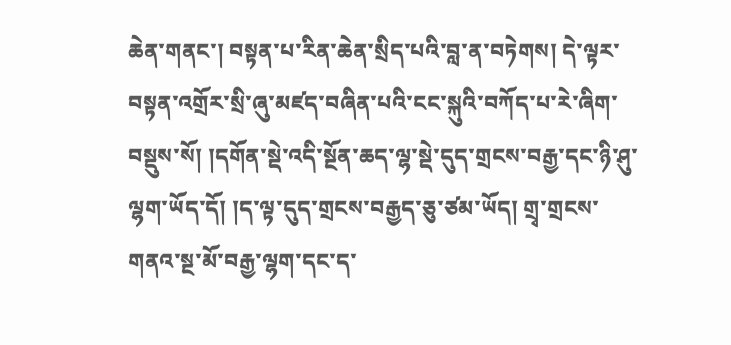ཆེན་གནང་། བསྟན་པ་རིན་ཆེན་སྲིད་པའི་བླ་ན་བཏེགས། དེ་ལྟར་བསྟན་འགྲོར་སྲི་ཞུ་མཛད་བཞིན་པའི་ངང་སྐུའི་བཀོད་པ་རེ་ཞིག་བསྡུས་སོ། །དགོན་སྡེ་འདི་སྔོན་ཆད་ལྷ་སྡེ་དུད་གྲངས་བརྒྱ་དང་ཉི་ཤུ་ལྷག་ཡོད་དོ། །ད་ལྟ་དུད་གྲངས་བརྒྱད་ཅུ་ཙམ་ཡོད། གྲྭ་གྲངས་གནའ་སྔ་མོ་བརྒྱ་ལྷག་དང་ད་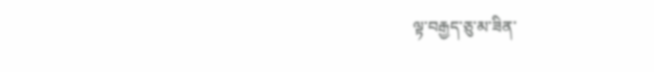ལྟ་བརྒྱད་ཅུ་མ་ཟིན་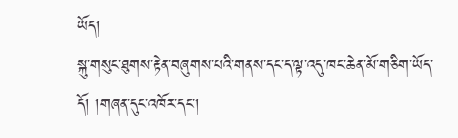ཡོད།
སྐུ་གསུང་ཐུགས་རྟེན་བཞུགས་པའི་གནས་དང་ད་ལྟ་འདུ་ཁང་ཆེན་མོ་གཅིག་ཡོད་དོ། །གཞན་དུང་འཁོར་དང་།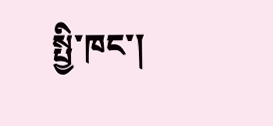སྤྱི་ཁང་།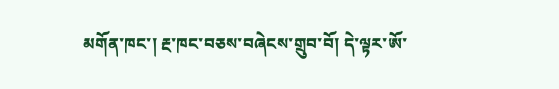མགོན་ཁང་། རྔ་ཁང་བཅས་བཞེངས་གྲུབ་བོ། དེ་ལྟར་ཨོ་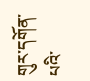གུར་དགོན་པའི་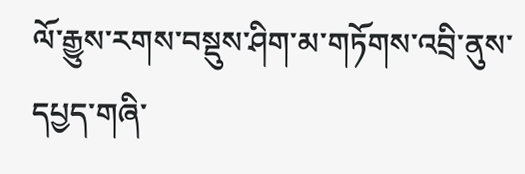ལོ་རྒྱུས་རགས་བསྡུས་ཤིག་མ་གཏོགས་འབྲི་ནུས་དཔྱད་གཞི་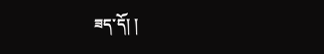ཟད་དོ། །